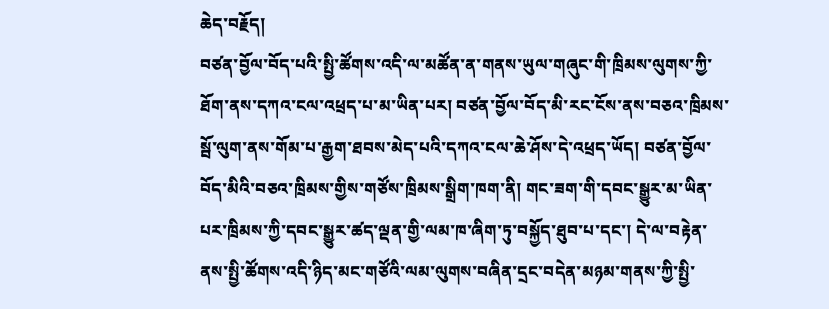ཆེད་བརྗོད།
བཙན་བྱོལ་བོད་པའི་སྤྱི་ཚོགས་འདི་ལ་མཚོན་ན་གནས་ཡུལ་གཞུང་གི་ཁྲིམས་ལུགས་ཀྱི་ཐོག་ནས་དཀའ་ངལ་འཕྲད་པ་མ་ཡིན་པར། བཙན་བྱོལ་བོད་མི་རང་ངོས་ནས་བཅའ་ཁྲིམས་སྦོ་ལུག་ནས་གོམ་པ་རྒྱག་ཐབས་མེད་པའི་དཀའ་ངལ་ཆེ་ཤོས་དེ་འཕྲད་ཡོད། བཙན་བྱོལ་བོད་མིའི་བཅའ་ཁྲིམས་གྱིས་གཙོས་ཁྲིམས་སྒྲིག་ཁག་ནི། གང་ཟག་གི་དབང་སྒྱུར་མ་ཡིན་པར་ཁྲིམས་ཀྱི་དབང་སྒྱུར་ཚད་ལྡན་གྱི་ལམ་ཁ་ཞིག་ཏུ་བསྐྱོད་ཐུབ་པ་དང་། དེ་ལ་བརྟེན་ནས་སྤྱི་ཚོགས་འདི་ཉིད་མང་གཙོའི་ལམ་ལུགས་བཞིན་དྲང་བདེན་མཉམ་གནས་ཀྱི་སྤྱི་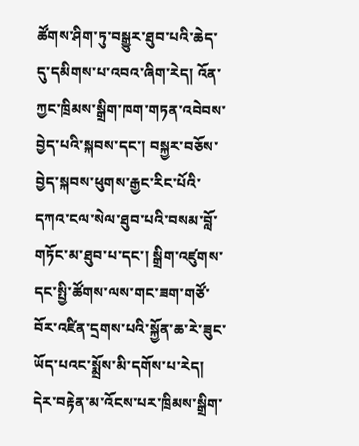ཚོགས་ཤིག་ཏུ་བསྒྱུར་ཐུབ་པའི་ཆེད་དུ་དམིགས་པ་འབའ་ཞིག་རེད། འོན་ཀྱང་ཁྲིམས་སྒྲིག་ཁག་གཏན་འབེབས་བྱེད་པའི་སྐབས་དང་། བསྐྱར་བཅོས་བྱེད་སྐབས་ཕུགས་རྒྱང་རིང་པོའི་དཀའ་ངལ་སེལ་ཐུབ་པའི་བསམ་བློ་གཏོང་མ་ཐུབ་པ་དང་། སྒྲིག་འཛུགས་དང་སྤྱི་ཚོགས་ལས་གང་ཟག་གཙོ་བོར་འཛིན་དྲགས་པའི་སྐྱོན་ཆ་རེ་ཟུང་ཡོད་པའང་སྨྲོས་མི་དགོས་པ་རེད། དེར་བརྟེན་མ་འོངས་པར་ཁྲིམས་སྒྲིག་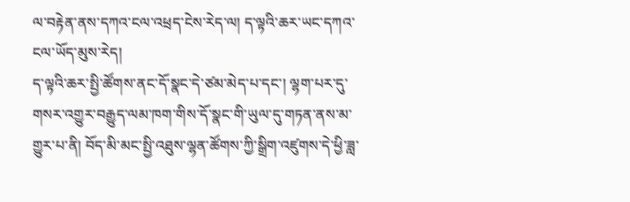ལ་བརྟེན་ནས་དཀའ་ངལ་འཕྲད་ངེས་རེད་ལ། ད་ལྟའི་ཆར་ཡང་དཀའ་ངལ་ཡོད་མུས་རེད།
ད་ལྟའི་ཆར་སྤྱི་ཚོགས་ནང་དོ་སྣང་དེ་ཙམ་མེད་པ་དང་། ལྷག་པར་དུ་གསར་འགྱུར་བརྒྱུད་ལམ་ཁག་གིས་དོ་སྣང་གི་ཡུལ་དུ་གཏན་ནས་མ་གྱུར་པ་ནི། བོད་མི་མང་སྤྱི་འཐུས་ལྷན་ཚོགས་ཀྱི་སྒྲིག་འཛུགས་དེ་ཕྱི་ཟླ་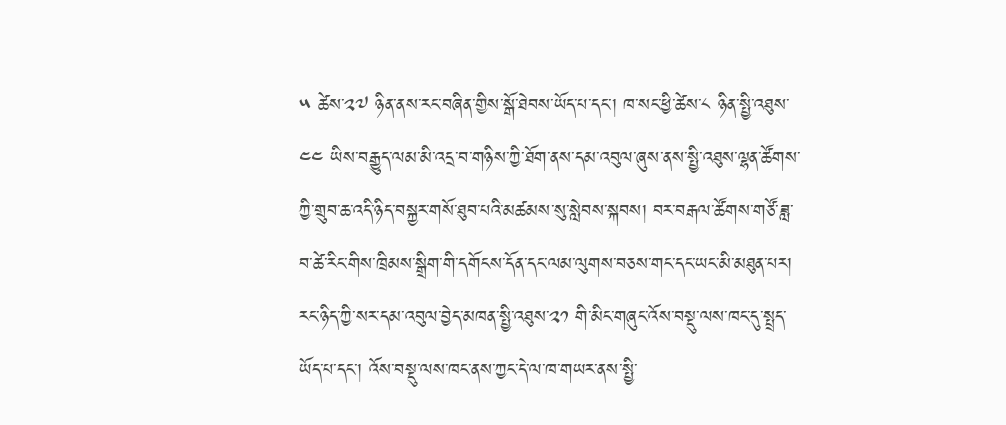༥ ཚེས་༢༧ ཉིན་ནས་རང་བཞིན་གྱིས་སྒོ་ཐེབས་ཡོད་པ་དང་། ཁ་སང་ཕྱི་ཚེས་༨ ཉིན་སྤྱི་འཐུས་༤༤ ཡིས་བརྒྱུད་ལམ་མི་འདྲ་བ་གཉིས་ཀྱི་ཐོག་ནས་དམ་འབུལ་ཞུས་ནས་སྤྱི་འཐུས་ལྷན་ཚོགས་ཀྱི་གྲུབ་ཆ་འདི་ཉིད་བསྐྱར་གསོ་ཐུབ་པའི་མཚམས་སུ་སླེབས་སྐབས། བར་བརྒལ་ཚོགས་གཙོ་ཟླ་བ་ཚེ་རིང་གིས་ཁྲིམས་སྒྲིག་གི་དགོངས་དོན་དང་ལམ་ལུགས་བཅས་གང་དང་ཡང་མི་མཐུན་པར། རང་ཉིད་ཀྱི་སར་དམ་འབུལ་བྱེད་མཁན་སྤྱི་འཐུས་༢༡ གི་མིང་གཞུང་འོས་བསྡུ་ལས་ཁང་དུ་སྤྲད་ཡོད་པ་དང་། འོས་བསྡུ་ལས་ཁང་ནས་ཀྱང་དེ་ལ་ཁ་གཡར་ནས་སྤྱི་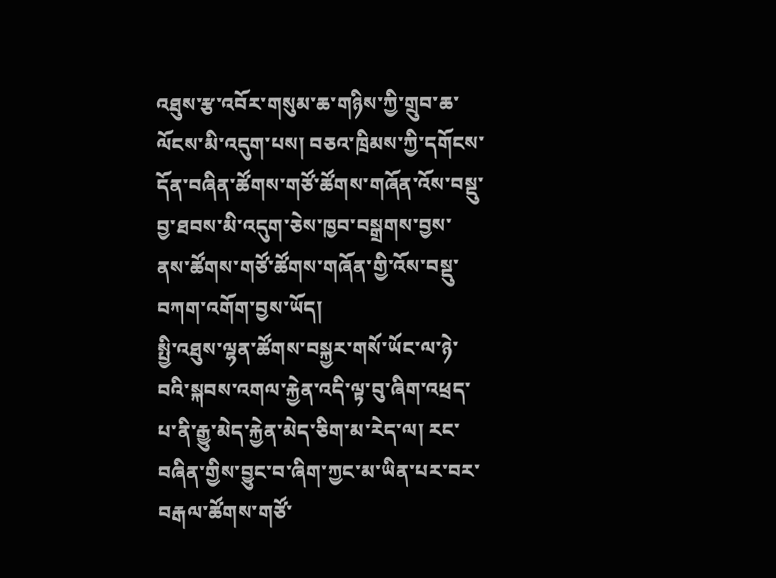འཐུས་རྩ་འབོར་གསུམ་ཆ་གཉིས་ཀྱི་གྲུབ་ཆ་ལོངས་མི་འདུག་པས། བཅའ་ཁྲིམས་ཀྱི་དགོངས་དོན་བཞིན་ཚོགས་གཙོ་ཚོགས་གཞོན་འོས་བསྡུ་བྱ་ཐབས་མི་འདུག་ཅེས་ཁྱབ་བསྒྲགས་བྱས་ནས་ཚོགས་གཙོ་ཚོགས་གཞོན་གྱི་འོས་བསྡུ་བཀག་འགོག་བྱས་ཡོད།
སྤྱི་འཐུས་ལྷན་ཚོགས་བསྐྱར་གསོ་ཡོང་ལ་ཉེ་བའི་སྐབས་འགལ་རྐྱེན་འདི་ལྟ་བུ་ཞིག་འཕྲད་པ་ནི་རྒྱུ་མེད་རྐྱེན་མེད་ཅིག་མ་རེད་ལ། རང་བཞིན་གྱིས་བྱུང་བ་ཞིག་ཀྱང་མ་ཡིན་པར་བར་བརྒལ་ཚོགས་གཙོ་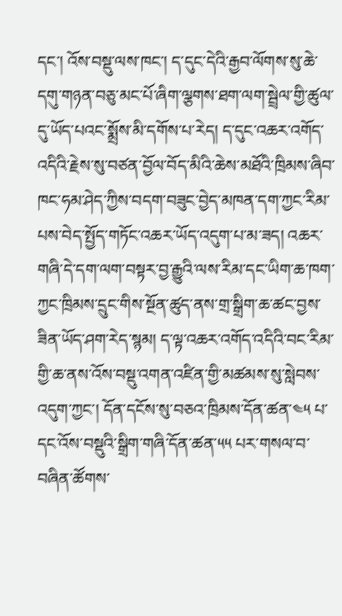དང་། འོས་བསྡུ་ལས་ཁང་། ད་དུང་དེའི་རྒྱབ་ལོགས་སུ་ཆེ་དགུ་གཉན་བཅུ་མང་པོ་ཞིག་ལྕགས་ཐག་ལག་སྦྲེལ་གྱི་ཚུལ་དུ་ཡོད་པའང་སྨྲོས་མི་དགོས་པ་རེད། ད་དུང་འཆར་འགོད་འདིའི་རྗེས་སུ་བཙན་བྱོལ་བོད་མིའི་ཆེས་མཐོའི་ཁྲིམས་ཞིབ་ཁང་ཧམ་ཤེད་ཀྱིས་བདག་བཟུང་བྱེད་མཁན་དག་ཀྱང་རིམ་པས་བེད་སྤྱོད་གཏོང་འཆར་ཡོད་འདུག་པ་མ་ཟད། འཆར་གཞི་དེ་དག་ལག་བསྟར་བྱ་རྒྱུའི་ལས་རིམ་དང་ཡིག་ཆ་ཁག་ཀྱང་ཁྲིམས་དྲུང་གིས་སྔོན་ཚུད་ནས་གྲ་སྒྲིག་ཆ་ཚང་བྱས་ཟིན་ཡོད་ཤག་རེད་སྙམ། ད་ལྟ་འཆར་འགོད་འདིའི་བང་རིམ་གྱི་ཆ་ནས་འོས་བསྡུ་འགན་འཛིན་གྱི་མཚམས་སུ་སླེབས་འདུག་ཀྱང་། དོན་དངོས་སུ་བཅའ་ཁྲིམས་དོན་ཚན་༤༥ པ་དང་འོས་བསྡུའི་སྒྲིག་གཞི་དོན་ཚན་༥༥ པར་གསལ་བ་བཞིན་ཚོགས་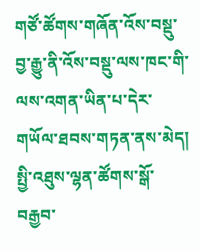གཙོ་ཚོགས་གཞོན་འོས་བསྡུ་བྱ་རྒྱུ་ནི་འོས་བསྡུ་ལས་ཁང་གི་ལས་འགན་ཡིན་པ་དེར་གཡོལ་ཐབས་གཏན་ནས་མེད།
སྤྱི་འཐུས་ལྷན་ཚོགས་སྒོ་བརྒྱབ་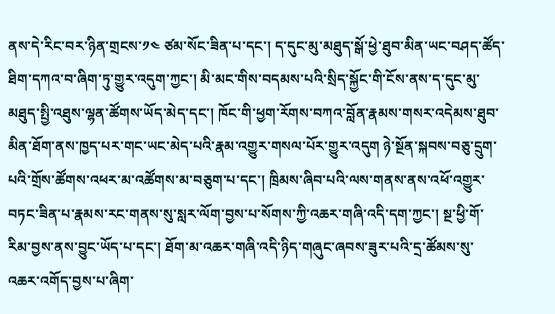ནས་དེ་རིང་བར་ཉིན་གྲངས་༡༤ ཙམ་སོང་ཟིན་པ་དང་། ད་དུང་མུ་མཐུད་སྒོ་ཕྱེ་ཐུབ་མིན་ཡང་བཤད་ཚོད་ཐིག་དཀའ་བ་ཞིག་ཏུ་གྱུར་འདུག་ཀྱང་། མི་མང་གིས་བདམས་པའི་སྲིད་སྐྱོང་གི་ངོས་ནས་ད་དུང་མུ་མཐུད་སྤྱི་འཐུས་ལྷན་ཚོགས་ཡོད་མེད་དང་། ཁོང་གི་ཕྱག་རོགས་བཀའ་བློན་རྣམས་གསར་འདེམས་ཐུབ་མིན་ཐོག་ནས་ཁྱད་པར་གང་ཡང་མེད་པའི་རྣམ་འགྱུར་གསལ་པོར་གྱུར་འདུག ཉེ་སྔོན་སྐབས་བཅུ་དྲུག་པའི་གྲོས་ཚོགས་འཕར་མ་འཚོགས་མ་བཅུག་པ་དང་། ཁྲིམས་ཞིབ་པའི་ལས་གནས་ནས་འཕོ་འགྱུར་བཏང་ཟིན་པ་རྣམས་རང་གནས་སུ་སླར་ལོག་བྱས་པ་སོགས་ཀྱི་འཆར་གཞི་འདི་དག་ཀྱང་། སྔ་ཕྱི་གོ་རིམ་བྱས་ནས་བྱུང་ཡོད་པ་དང་། ཐོག་མ་འཆར་གཞི་འདི་ཉིད་གཞུང་ཞབས་ཟུར་པའི་དྲ་ཚོམས་སུ་འཆར་འགོད་བྱས་པ་ཞིག་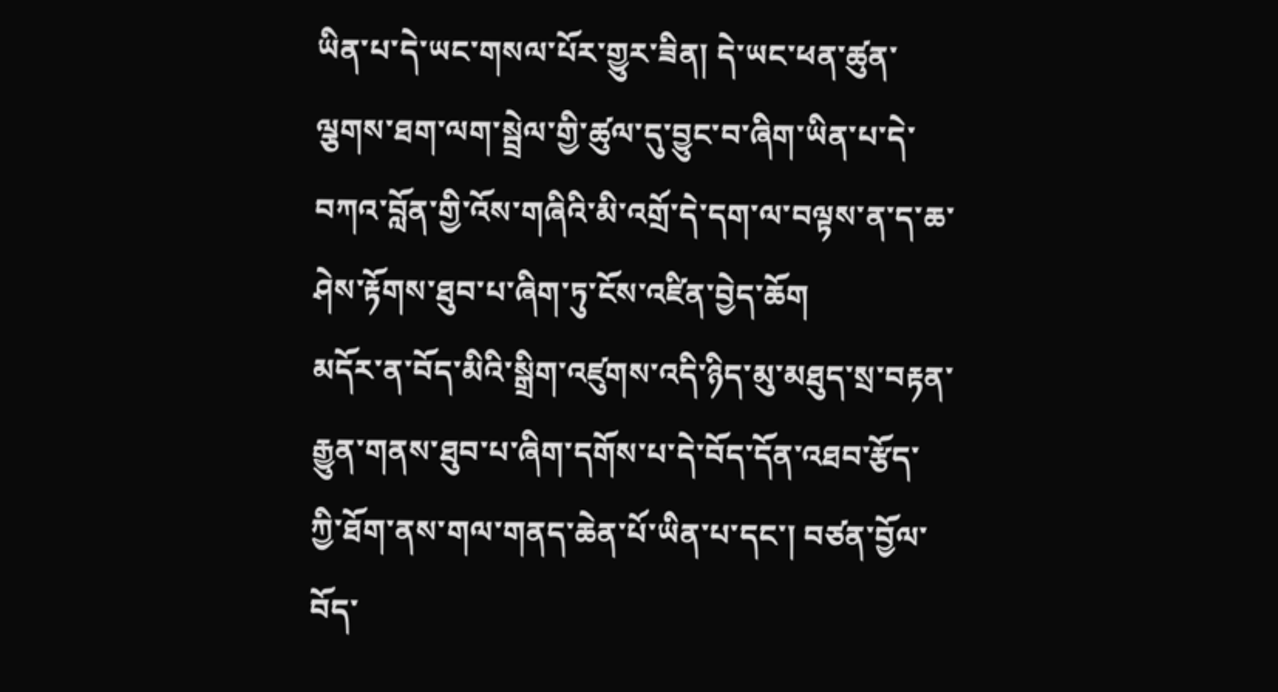ཡིན་པ་དེ་ཡང་གསལ་པོར་གྱུར་ཟིན། དེ་ཡང་ཕན་ཚུན་ལྕགས་ཐག་ལག་སྦྲེལ་གྱི་ཚུལ་དུ་བྱུང་བ་ཞིག་ཡིན་པ་དེ་བཀའ་བློན་གྱི་འོས་གཞིའི་མི་འགྲོ་དེ་དག་ལ་བལྟས་ན་ད་ཆ་ཤེས་རྟོགས་ཐུབ་པ་ཞིག་ཏུ་ངོས་འཛིན་བྱེད་ཆོག
མདོར་ན་བོད་མིའི་སྒྲིག་འཛུགས་འདི་ཉིད་མུ་མཐུད་སྲ་བརྟན་རྒྱུན་གནས་ཐུབ་པ་ཞིག་དགོས་པ་དེ་བོད་དོན་འཐབ་རྩོད་ཀྱི་ཐོག་ནས་གལ་གནད་ཆེན་པོ་ཡིན་པ་དང་། བཙན་བྱོལ་བོད་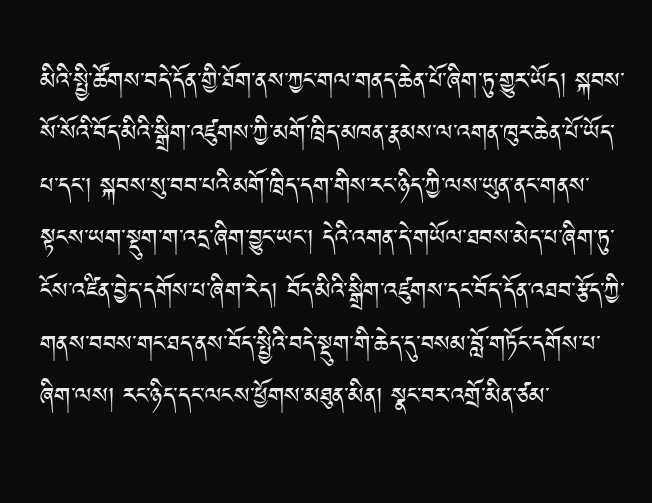མིའི་སྤྱི་ཚོགས་བདེ་དོན་གྱི་ཐོག་ནས་ཀྱང་གལ་གནད་ཆེན་པོ་ཞིག་ཏུ་གྱུར་ཡོད། སྐབས་སོ་སོའི་བོད་མིའི་སྒྲིག་འཛུགས་ཀྱི་མགོ་ཁྲིད་མཁན་རྣམས་ལ་འགན་ཁུར་ཆེན་པོ་ཡོད་པ་དང་། སྐབས་སུ་བབ་པའི་མགོ་ཁྲིད་དག་གིས་རང་ཉིད་ཀྱི་ལས་ཡུན་ནང་གནས་སྟངས་ཡག་སྡུག་ག་འདྲ་ཞིག་བྱུང་ཡང་། དེའི་འགན་དེ་གཡོལ་ཐབས་མེད་པ་ཞིག་ཏུ་ངོས་འཛིན་བྱེད་དགོས་པ་ཞིག་རེད། བོད་མིའི་སྒྲིག་འཛུགས་དང་བོད་དོན་འཐབ་རྩོད་ཀྱི་གནས་བབས་གང་ཐད་ནས་བོད་སྤྱིའི་བདེ་སྡུག་གི་ཆེད་དུ་བསམ་བློ་གཏོང་དགོས་པ་ཞིག་ལས། རང་ཉིད་དང་ལངས་ཕྱོགས་མཐུན་མིན། སྣང་བར་འགྲོ་མིན་ཙམ་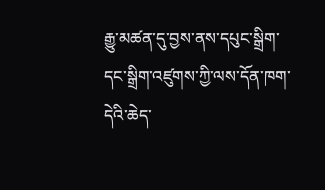རྒྱུ་མཚན་དུ་བྱས་ནས་དཔུང་སྒྲིག་དང་སྒྲིག་འཛུགས་ཀྱི་ལས་དོན་ཁག་དེའི་ཆེད་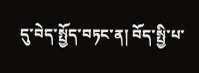དུ་བེད་སྤྱོད་བཏང་ན། བོད་སྤྱི་པ་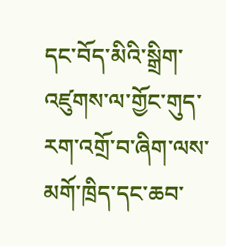དང་བོད་མིའི་སྒྲིག་འཛུགས་ལ་གྱོང་གུད་རག་འགྲོ་བ་ཞིག་ལས་མགོ་ཁྲིད་དང་ཆབ་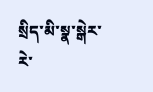སྲིད་མི་སྣ་སྒེར་རེ་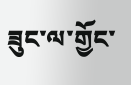ཟུང་ལ་གྱོང་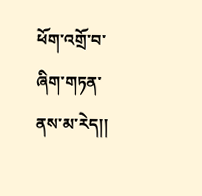ཕོག་འགྲོ་བ་ཞིག་གཏན་ནས་མ་རེད།།